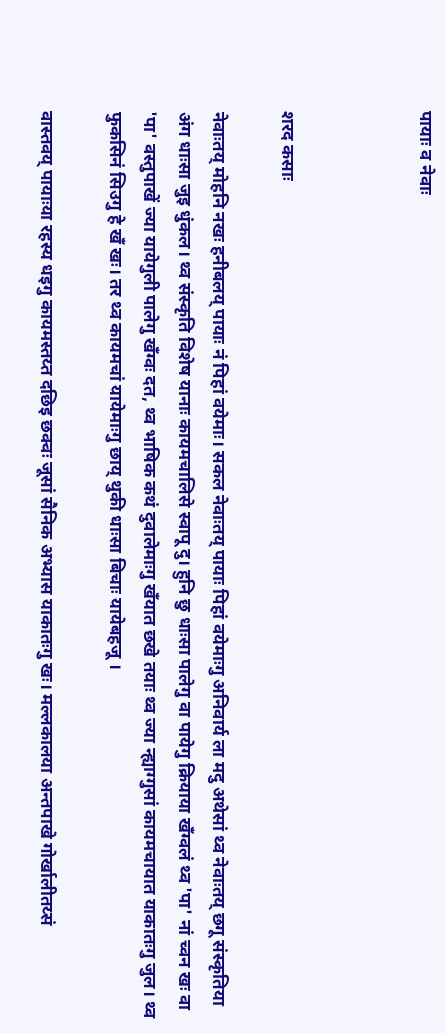पायाः व नेवाः



शरद कसाः

नेवाःतय् मोहनि नखः हनीबलय् पायाः नं पिहां वयेमाः। सकल नेवाःतय् पायाः पिहां वयेमाःगु अनिवार्य ला मदु अथेसां थ्व नेवाःतय् छगू संस्कृतिया अंग धाःसा जुइ धुंकल। थ्व संस्कृति विशेष यानाः कायमचालिसे स्वापू दु। हुनि छु धाःसा पालेगु वा पायेगु क्रियाया खँग्वलं थ्व 'पा' नां च्वन खः वा 'पा' वस्तुपाखें ज्या यायेगुली पालेगु खँग्वः दत, थ्व भाषिक कथं दुवालेमाःगु खँयात छखे तयाः थ्व ज्या न्ह्याग्गुसां कायमचायात याकातःगु जुल। थ्व फुकसिनं सिउगु हे खँ खः। तर थ्व कायमचां यायेमाःगु छाय् थुकी धाःसा बिचाः यायेबहजू ।

वास्तवय् पायाःया रहस्य धइगु कायमस्तय्त दछिइ छक्वः जूसां सैनिक अभ्यास याकातःगु खः। मल्लकालया अन्तपाखे गोर्खालीतय्सं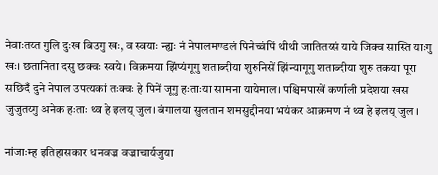नेवाःतय्त गुलि दुःख बिउगु खः, व स्वयाः न्ह्यः नं नेपालमण्डलं पिनेच्वंपिं थीथी जातितय्सं याये जिक्व सास्ति याःगु खः। छतानिता दसु छक्वः स्वये। विक्रमया झिंप्यंगूगु शताब्दीया शुरुनिसें झिंन्यागूगु शताब्दीया शुरु तकया पूरा सछिदँ दुने नेपाल उपत्यकां तःक्वः हे पिनें जूगु हःताःया सामना यायेमाल। पश्चिमपाखें कर्णाली प्रदेशया खस जुजुतय्गु अनेक हःताः थ्व हे इलय् जुल। बंगालया सुलतान शमसुद्दीनया भयंकर आक्रमण नं थ्व हे इलय् जुल ।

नांजाःम्ह इतिहासकार धनवज्र वज्राचार्यजुया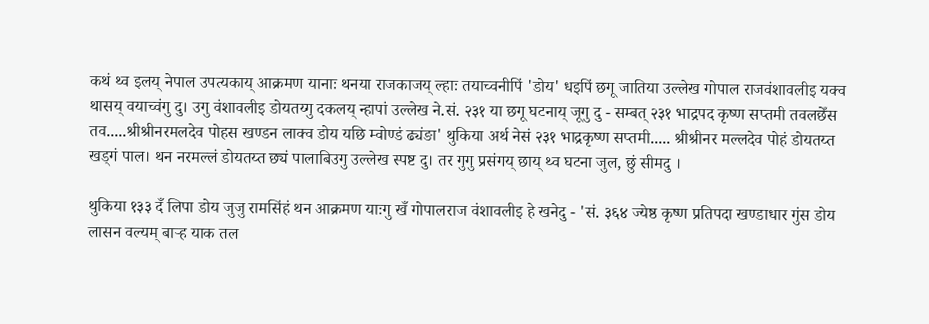कथं थ्व इलय् नेपाल उपत्यकाय् आक्रमण यानाः थनया राजकाजय् ल्हाः तयाच्वनीपिं 'डोय' धइपिं छगू जातिया उल्लेख गोपाल राजवंशावलीइ यक्व थासय् वयाच्वंगु दु। उगु वंशावलीइ डोयतय्गु दकलय् न्हापां उल्लेख ने.सं. २३१ या छगू घटनाय् जूगु दु - सम्बत् २३१ भाद्रपद कृष्ण सप्तमी तवलछेँस तव.....श्रीश्रीनरमलदेव पोहस खण्डन लाक्व डोय यछि म्वोण्डं ढ्यंङा' थुकिया अर्थ नेसं २३१ भाद्रकृष्ण सप्तमी..... श्रीश्रीनर मल्लदेव पोहं डोयतय्त खड्गं पाल। थन नरमल्लं डोयतय्त छ्यं पालाबिउगु उल्लेख स्पष्ट दु। तर गुगु प्रसंगय् छाय् थ्व घटना जुल, छुं सीमदु ।

थुकिया १३३ दँ लिपा डोय जुजु रामसिंहं थन आक्रमण याःगु खँ गोपालराज वंशावलीइ हे खनेदु - 'सं. ३६४ ज्येष्ठ कृष्ण प्रतिपदा खण्डाधार गुंस डोय लासन वल्यम् बार्‍ह याक तल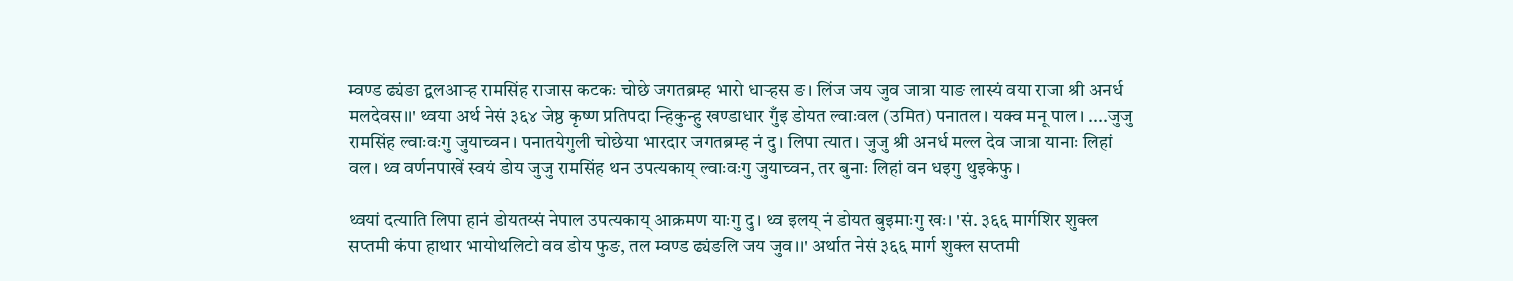म्वण्ड ढ्यंङा द्वलआर्‍ह रामसिंह राजास कटकः चोछे जगतब्रम्ह भारो धार्‍हस ङ। लिंज जय जुव जात्रा याङ लास्यं वया राजा श्री अनर्ध मलदेवस।।' थ्वया अर्थ नेसं ३६४ जेष्ठ कृष्ण प्रतिपदा न्हिकुन्हु खण्डाधार गुँइ डोयत ल्वाःवल (उमित) पनातल। यक्व मनू पाल। ....जुजु रामसिंह ल्वाःवःगु जुयाच्वन। पनातयेगुली चोछेया भारदार जगतब्रम्ह नं दु। लिपा त्यात। जुजु श्री अनर्ध मल्ल देव जात्रा यानाः लिहां वल। थ्व वर्णनपाखें स्वयं डोय जुजु रामसिंह थन उपत्यकाय् ल्वाःवःगु जुयाच्वन, तर बुनाः लिहां वन धइगु थुइकेफु ।

थ्वयां दत्याति लिपा हानं डोयतय्सं नेपाल उपत्यकाय् आक्रमण याःगु दु। थ्व इलय् नं डोयत बुइमाःगु खः। 'सं. ३६६ मार्गशिर शुक्ल सप्तमी कंपा हाथार भायोथलिटो वव डोय फुङ, तल म्वण्ड ढ्यंङलि जय जुव।।' अर्थात नेसं ३६६ मार्ग शुक्ल सप्तमी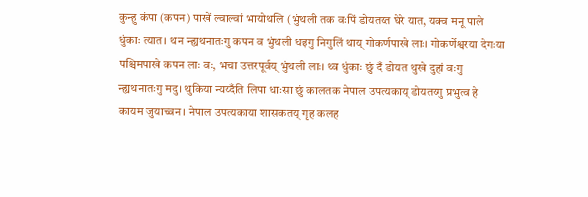कुन्हु कंपा (कपन) पाखें ल्वाल्वां भायोथलि (भुंथली तक वःपिं डोयतय्त घेरे यात, यक्व मनू पाले धुंकाः त्यात। थन न्ह्यथनातःगु कपन व भुंथली धइगु निगुलिं थाय् गोकर्णपाखे लाः। गोकर्णेश्वरया देगःया पश्चिमपाखे कपन लाः वः, भचा उत्तरपूर्वय् भुंथली लाः। थ्व धुंकाः छुं दँ डोयत थुखे दुहां वःगु न्ह्यथनातःगु मदु। थुकिया न्यय्दँति लिपा धाःसा छुं कालतक नेपाल उपत्यकाय् डोयतय्गु प्रभुत्व हे कायम जुयाच्वन। नेपाल उपत्यकाया शासकतय् गृह कलह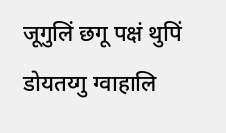जूगुलिं छगू पक्षं थुपिं डोयतय्गु ग्वाहालि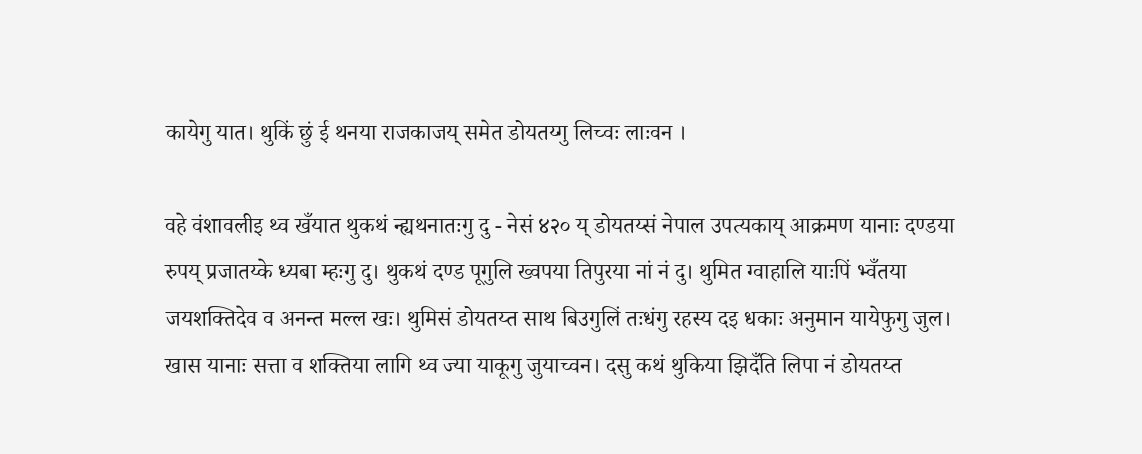कायेगु यात। थुकिं छुं ई थनया राजकाजय् समेत डोयतय्गु लिच्वः लाःवन ।

वहे वंशावलीइ थ्व खँयात थुकथं न्ह्यथनातःगु दु - नेसं ४२० य् डोयतय्सं नेपाल उपत्यकाय् आक्रमण यानाः दण्डया रुपय् प्रजातय्के ध्यबा म्हःगु दु। थुकथं दण्ड पूगुलि ख्वपया तिपुरया नां नं दु। थुमित ग्वाहालि याःपिं भ्वँतया जयशक्तिदेव व अनन्त मल्ल खः। थुमिसं डोयतय्त साथ बिउगुलिं तःधंगु रहस्य दइ धकाः अनुमान यायेफुगु जुल। खास यानाः सत्ता व शक्तिया लागि थ्व ज्या याकूगु जुयाच्वन। दसु कथं थुकिया झिदँति लिपा नं डोयतय्त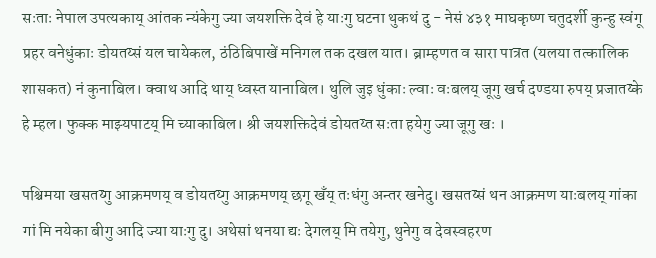सःताः नेपाल उपत्यकाय् आंतक न्यंकेगु ज्या जयशक्ति देवं हे याःगु घटना थुकथं दु - नेसं ४३१ माघकृष्ण चतुदर्शी कुन्हु स्वंगू प्रहर वनेधुंकाः डोयतय्सं यल चायेकल, ठंठिबिपाखें मनिगल तक दखल यात। ब्राम्हणत व सारा पात्रत (यलया तत्कालिक शासकत) नं कुनाबिल। क्वाथ आदि थाय् ध्वस्त यानाबिल। थुलि जुइ धुंकाः ल्वाः वःबलय् जूगु खर्च दण्डया रुपय् प्रजातय्के हे म्हल। फुक्क माझ्यपाटय् मि च्याकाबिल। श्री जयशक्तिदेवं डोयतय्त सःता हयेगु ज्या जूगु खः ।

पश्चिमया खसतय्गु आक्रमणय् व डोयतय्गु आक्रमणय् छगू खँय् तःधंगु अन्तर खनेदु। खसतय्सं थन आक्रमण याःबलय् गांका गां मि नयेका बीगु आदि ज्या याःगु दु। अथेसां थनया द्यः देगलय् मि तयेगु, थुनेगु व देवस्वहरण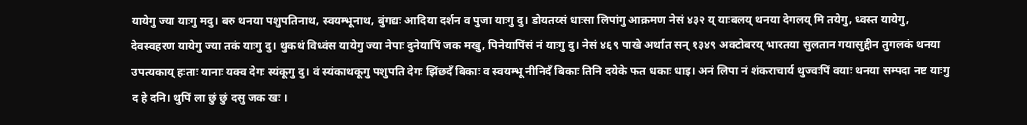यायेगु ज्या याःगु मदु। बरु थनया पशुपतिनाथ, स्वयम्भूनाथ, बुंगद्यः आदिया दर्शन व पुजा याःगु दु। डोयतय्सं धाःसा लिपांगु आक्रमण नेसं ४३२ य् याःबलय् थनया देगलय् मि तयेगु, ध्वस्त यायेगु, देवस्वहरण यायेगु ज्या तकं याःगु दु। थुकथं विध्वंस यायेगु ज्या नेपाः दुनेयापिं जक मखु, पिनेयापिंसं नं याःगु दु। नेसं ४६९ पाखे अर्थात सन् १३४९ अक्टोबरय् भारतया सुलतान गयासुद्दीन तुगलकं थनया उपत्यकाय् हःताः यानाः यक्व देगः स्यंकूगु दु। वं स्यंकाथकूगु पशुपति देगः झिंछदँ बिकाः व स्वयम्भू नीनिदँ बिकाः तिनि दयेके फत धकाः धाइ। अनं लिपा नं शंकराचार्य थुज्वःपिं वयाः थनया सम्पदा नष्ट याःगु द हे दनि। थुपिं ला छुं छुं दसु जक खः ।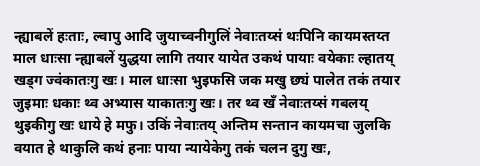न्ह्याबलें हःताः, ल्वापु आदि जुयाच्वनीगुलिं नेवाःतय्सं थःपिनि कायमस्तय्त माल धाःसा न्ह्याबलें युद्धया लागि तयार यायेत उकथं पायाः वयेकाः ल्हातय् खड्ग ज्वंकातःगु खः। माल धाःसा भुइफसि जक मखु छ्यं पालेत तकं तयार जुइमाः धकाः थ्व अभ्यास याकातःगु खः। तर थ्व खँ नेवाःतय्सं गबलय् थुइकीगु खः धाये हे मफु। उकिं नेवाःतय् अन्तिम सन्तान कायमचा जुलकि वयात हे थाकुलि कथं हनाः पाया न्यायेकेगु तकं चलन दुगु खः,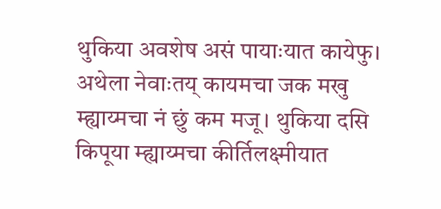थुकिया अवशेष असं पायाःयात कायेफु। अथेला नेवाःतय् कायमचा जक मखु म्ह्याय्मचा नं छुं कम मजू। थुकिया दसि किपूया म्ह्याय्मचा कीर्तिलक्ष्मीयात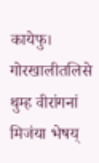कायेफु। गोरखालीतलिसे थुम्ह वीरांगनां मिजंया भेषय्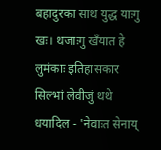बहादुरका साथ युद्ध याःगु खः। थजाःगु खँयात हे लुमंकाः इतिहासकार सिल्भां लेवीजुं थथे धयादिल - 'नेवाःत सेनाय्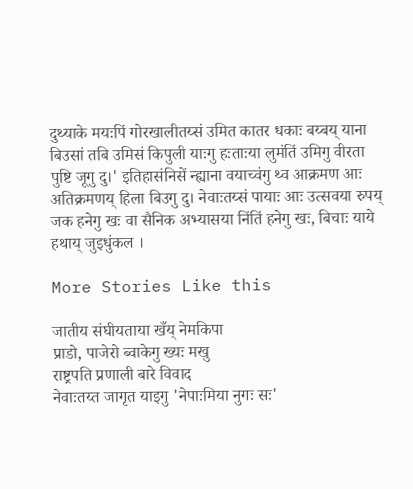दुथ्याके मयःपिं गोरखालीतय्सं उमित कातर धकाः बय्बय् याना बिउसां तबि उमिसं किपुली याःगु हःताःया लुमंतिं उमिगु वीरता पुष्टि जूगु दु।' इतिहासंनिसें न्ह्याना वयाच्वंगु थ्व आक्रमण आः अतिक्रमणय् हिला बिउगु दु। नेवाःतय्सं पायाः आः उत्सवया रुपय् जक हनेगु खः वा सैनिक अभ्यासया निंतिं हनेगु खः, बिचाः याये हथाय् जुइधुंकल ।

More Stories Like this

जातीय संघीयताया खँय् नेमकिपा
प्राडो, पाजेरो ब्वाकेगु ख्यः मखु
राष्ट्रपति प्रणाली बारे विवाद
नेवाःतय्त जागृत याइगु 'नेपाःमिया नुगः सः'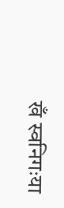खँ स्वनिगःया